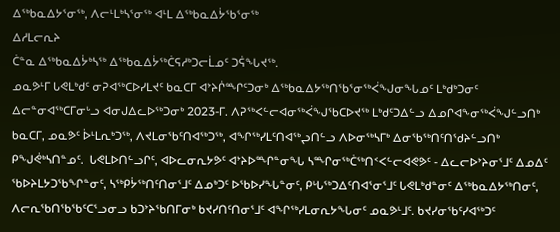ᐃᖅᑲᓇᐃᔭᕐᓂᖅ, ᐱᓕᒻᒪᒃᓴᕐᓂᖅ ᐊᒻᒪ ᐃᖅᑲᓇᐃᔮᖃᕐᓂᖅ
ᐃᓱᒪᓕᕆᔨ
ᑖᓐᓇ ᐃᖅᑲᓇᐃᔮᒃᓴᖅ ᐃᖅᑲᓇᐃᔮᖅᑖᕋᓱᒃᑐᓕᒫᓄᑦ ᑐᕌᖓᔪᖅ.
ᓄᓇᕗᒻᒥ ᒐᕙᒪᒃᑯᑦ ᓂᕈᐊᖅᑕᐅᓯᒪᔪᑦ ᑲᓇᑕᒥ ᐊᔾᔨᒌᙱᑦᑐᓂᒃ ᐃᖅᑲᓇᐃᔭᖅᑎᖃᕐᓂᖅᐹᖑᓂᖓᓄᑦ ᒪᒃᑯᒃᑐᓂᑦ ᐃᓕᓐᓂᐊᖅᑕᒥᓂᒡᓗ ᐊᓂᒍᐃᓚᐅᖅᑐᓂᒃ 2023-ᒥ. ᐱᕈᖅᐸᓪᓕᐊᓂᖅᐹᖑᖃᑕᐅᔪᖅ ᒪᒃᑯᑦᑐᐃᓪᓗ ᐃᓄᒋᐊᖕᓂᖅᐹᖑᓪᓗᑎᒃ ᑲᓇᑕᒥ, ᓄᓇᕗᑦ ᐆᒻᒪᕆᒃᑐᖅ, ᐱᔪᒪᓂᖃᑦᑎᐊᖅᑐᖅ, ᐊᖏᖅᓯᒪᑦᑎᐊᖅᖢᑎᓪᓗ ᐱᐅᓂᖅᓴᒥᒃ ᐃᓂᖃᖅᑎᑦᑎᖁᔨᓪᓗᑎᒃ ᑭᖑᕚᒃᓴᑎᓐᓄᑦ.  ᒐᕙᒪᐅᑎᓪᓗᒋᑦ, ᐊᐅᓚᓂᕆᔭᕗᑦ ᐊᔾᔨᐅᙱᓐᓂᖓ ᓴᙱᓂᖅᑖᖅᑎᑉᐸᓪᓕᐊᕙᕗᑦ - ᐃᓚᓕᐅᔾᔨᓂᕐᒧᑦ ᐃᓄᐃᑦ ᖃᐅᔨᒪᔭᑐᖃᖏᓐᓂᑦ, ᓴᖅᑭᔮᖅᑎᑦᑎᓂᕐᒧᑦ ᐃᓄᒃᑐᑦ ᐅᖃᐅᓯᖓᓐᓂᑦ, ᑭᒡᒐᖅᑐᐃᑦᑎᐊᕐᓂᕐᒧᑦ ᒐᕙᒪᒃᑯᓐᓂᑦ ᐃᖅᑲᓇᐃᔭᖅᑎᓂᑦ, ᐱᓕᕆᖃᑎᖃᖃᑦᑕᕐᓗᓂᓗ ᑲᑐᔾᔨᖃᑎᒥᓂᒃ ᑲᔪᓯᑎᑦᑎᓂᕐᒧᑦ ᐊᖏᖅᓯᒪᓂᕆᔭᖓᓂᑦ ᓄᓇᕗᒻᒧᑦ. ᑲᔪᓯᓂᖃᑦᓯᐊᖅᑐᑦ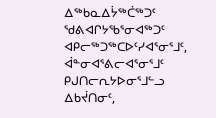ᐃᖅᑲᓇᐃᔮᖅᑖᖅᑐᑦ ᖁᕕᐊᒋᔭᖃᕐᓂᐊᖅᑐᑦ ᐊᑭᓕᖅᑐᖅᑕᐅᑦᓯᐊᕐᓂᕐᒧᑦ, ᐋᓐᓂᐊᕐᕕᓕᐊᕐᓂᕐᒧᑦ ᑭᒍᑎᓕᕆᔭᐅᓂᕐᒧᓪᓗ ᐃᑲᔫᑎᓂᑦ,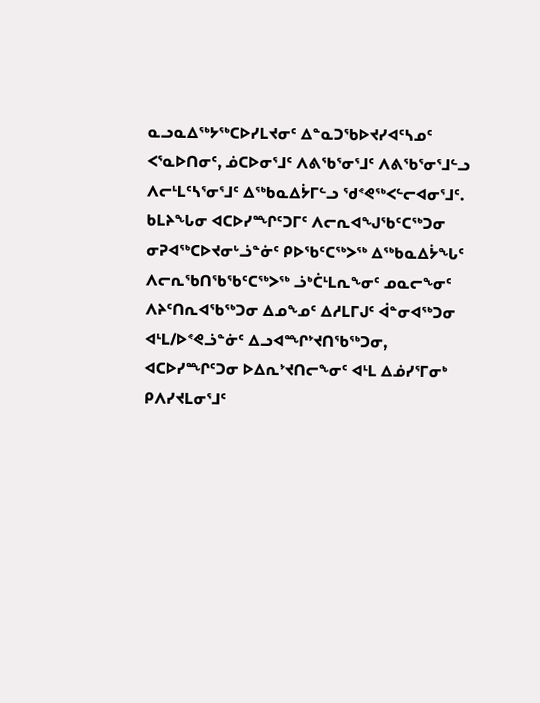ᓇᓗᓇᐃᖅᔭᖅᑕᐅᓯᒪᔪᓂᑦ ᐃᓐᓇᑐᖃᐅᔪᓯᐊᑦᓴᓄᑦ ᐸᕐᓇᐅᑎᓂᑦ, ᓅᑕᐅᓂᕐᒧᑦ ᐱᕕᖃᕐᓂᕐᒧᑦ ᐱᕕᖃᕐᓂᕐᒧᓪᓗ ᐱᓕᒻᒪᑦᓴᕐᓂᕐᒧᑦ ᐃᖅᑲᓇᐃᔮᒥᓪᓗ ᖁᕝᕙᖅᐸᓪᓕᐊᓂᕐᒧᑦ.
ᑲᒪᔨᖓᓂ ᐊᑕᐅᓯᙱᑦᑐᒥᑦ ᐱᓕᕆᐊᖑᖃᑦᑕᖅᑐᓂ ᓂᕈᐊᖅᑕᐅᔪᓂᒡᓘᓐᓃᑦ ᑭᐅᖃᑦᑕᖅᐳᖅ ᐃᖅᑲᓇᐃᔮᖓᑦ ᐱᓕᕆᖃᑎᖃᖃᑦᑕᖅᐳᖅ ᓘᒃᑖᒻᒪᕆᖕᓂᑦ ᓄᓇᓕᖕᓂᑦ ᐱᔨᑦᑎᕆᐊᖃᖅᑐᓂ ᐃᓄᖕᓄᑦ ᐃᓱᒪᒥᒍᑦ ᐋᓐᓂᐊᖅᑐᓂ ᐊᒻᒪ/ᐅᕝᕙᓘᓐᓃᑦ ᐃᓗᐊᙱᔾᔪᑎᖃᖅᑐᓂ, ᐊᑕᐅᓯᙱᑦᑐᓂ ᐅᐃᕆᔾᔪᑎᓕᖕᓂᑦ ᐊᒻᒪ ᐃᓅᓯᕐᒥᓂᒃ ᑭᐱᓯᔪᒪᓂᕐᒧᑦ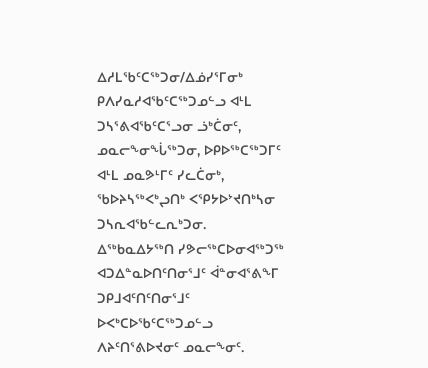ᐃᓱᒪᖃᑦᑕᖅᑐᓂ/ᐃᓅᓯᕐᒥᓂᒃ ᑭᐱᓯᓇᓱᐊᖃᑦᑕᖅᑐᓄᓪᓗ ᐊᒻᒪ ᑐᓴᕐᕕᐊᖃᑦᑕᕐᓗᓂ ᓘᒃᑖᓂᑦ, ᓄᓇᓕᖕᓂᖔᖅᑐᓂ, ᐅᑭᐅᖅᑕᖅᑐᒥᑦ ᐊᒻᒪ ᓄᓇᕗᒻᒥᑦ ᓯᓚᑖᓂᒃ, ᖃᐅᔨᓴᖅᐸᒃᖢᑎᒃ ᐸᕿᔭᐅᔾᔪᑎᒃᓴᓂ ᑐᓴᕆᐊᖃᓪᓚᕆᒃᑐᓂ.
ᐃᖅᑲᓇᐃᔭᖅᑎ ᓯᕗᓕᖅᑕᐅᓂᐊᖅᑐᖅ ᐊᑐᐃᓐᓇᐅᑎᑦᑎᓂᕐᒧᑦ ᐋᓐᓂᐊᕐᕕᖕᒥ ᑐᑭᒧᐊᑦᑎᑦᑎᓂᕐᒧᑦ ᐅᐸᒃᑕᐅᖃᑦᑕᖅᑐᓄᓪᓗ ᐱᔨᑦᑎᕐᕕᐅᔪᓂᑦ ᓄᓇᓕᖕᓂᑦ.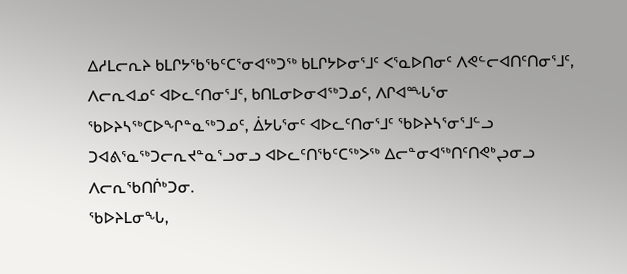ᐃᓱᒪᓕᕆᔨ ᑲᒪᒋᔭᖃᖃᑦᑕᕐᓂᐊᖅᑐᖅ ᑲᒪᒋᔭᐅᓂᕐᒧᑦ ᐸᕐᓇᐅᑎᓂᑦ ᐱᕙᓪᓕᐊᑎᑦᑎᓂᕐᒧᑦ, ᐱᓕᕆᐊᓄᑦ ᐊᐅᓚᑦᑎᓂᕐᒧᑦ, ᑲᑎᒪᓂᐅᓂᐊᖅᑐᓄᑦ, ᐱᒋᐊᙵᕐᓂ ᖃᐅᔨᓴᖅᑕᐅᖏᓐᓇᖅᑐᓄᑦ, ᐄᔭᒐᕐᓂᑦ ᐊᐅᓚᑦᑎᓂᕐᒧᑦ ᖃᐅᔨᓴᕐᓂᕐᒧᓪᓗ ᑐᐊᕕᕐᓇᖅᑐᓕᕆᔪᓐᓇᕐᓗᓂᓗ ᐊᐅᓚᑦᑎᖃᑦᑕᖅᐳᖅ ᐃᓕᓐᓂᐊᖅᑎᑦᑎᕙᒃᖢᓂᓗ ᐱᓕᕆᖃᑎᒌᒃᑐᓂ.
ᖃᐅᔨᒪᓂᖓ,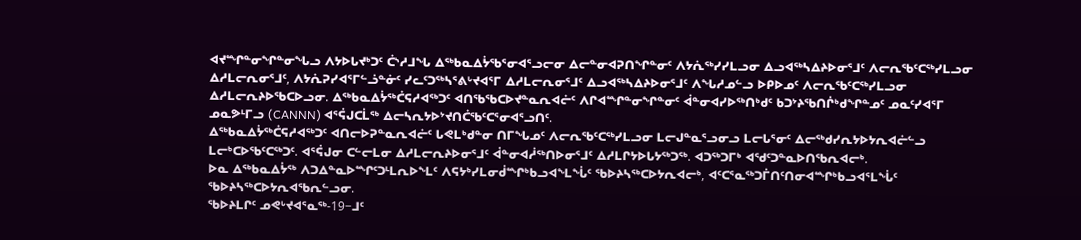ᐊᔪᙱᓐᓂᖏᓐᓂᖓᓗ ᐱᔭᐅᒐᔪᒃᑐᑦ ᑖᔅᓱᒧᖓ ᐃᖅᑲᓇᐃᔮᖃᕐᓂᐊᕐᓗᓕᓂ ᐃᓕᓐᓂᐊᕈᑎᖏᓐᓂᑦ ᐱᔭᕇᖅᓯᓯᒪᓗᓂ ᐃᓗᐊᖅᓴᐃᔨᐅᓂᕐᒧᑦ ᐱᓕᕆᖃᑦᑕᖅᓯᒪᓗᓂ ᐃᓱᒪᓕᕆᓂᕐᒧᑦ, ᐱᔭᕇᕈᓯᐊᕐᒥᓪᓘᓐᓃᑦ ᓯᓚᑦᑐᖅᓴᕐᕕᒡᔪᐊᕐᒥ ᐃᓱᒪᓕᕆᓂᕐᒧᑦ ᐃᓗᐊᖅᓴᐃᔨᐅᓂᕐᒧᑦ ᐱᖓᓱᓄᓪᓗ ᐅᑭᐅᓄᑦ ᐱᓕᕆᖃᑦᑕᖅᓯᒪᓗᓂ ᐃᓱᒪᓕᕆᔨᐅᖃᑕᐅᓗᓂ. ᐃᖅᑲᓇᐃᔮᖅᑖᕋᓱᐊᖅᑐᑦ ᐊᑎᖃᖃᑕᐅᔪᓐᓇᕆᐊᓖᑦ ᐱᒋᐊᙱᓐᓂᖏᓐᓂᑦ ᐋᓐᓂᐊᓯᐅᖅᑎᒃᑯᑦ ᑲᑐᔾᔨᖃᑎᒌᒃᑯᖏᓐᓄᑦ ᓄᓇᑦᓯᐊᕐᒥ ᓄᓇᕗᒻᒥᓗ (CANNN) ᐊᕐᕌᒍᑕᒫᖅ ᐃᓕᓴᕆᔭᐅᔾᔪᑎᑖᖃᑦᑕᕐᓂᐊᕐᓗᑎᑦ.
ᐃᖅᑲᓇᐃᔮᖅᑖᕋᓱᐊᖅᑐᑦ ᐊᑎᓕᐅᕈᓐᓇᕆᐊᓖᑦ ᒐᕙᒪᒃᑯᓐᓂ ᑎᒥᖓᓄᑦ ᐱᓕᕆᖃᑦᑕᖅᓯᒪᓗᓂ ᒪᓕᒍᓐᓇᕐᓗᓂᓗ ᒪᓕᒐᕐᓂᑦ ᐃᓕᖅᑯᓯᕆᔭᐅᔭᕆᐊᓖᓪᓗ ᒪᓕᒃᑕᐅᖃᑦᑕᖅᑐᑦ. ᐊᕐᕌᒍᓂ ᑕᓪᓕᒪᓂ ᐃᓱᒪᓕᕆᔨᐅᓂᕐᒧᑦ ᐋᓐᓂᐊᓲᖅᑎᐅᓂᕐᒧᑦ ᐃᓱᒪᒋᔭᐅᒐᔭᖅᑐᖅ. ᐊᑐᖅᑐᒥᒃ ᐊᖁᑦᑐᓐᓇᐅᑎᖃᕆᐊᓕᒃ.
ᐅᓇ ᐃᖅᑲᓇᐃᔮᖅ ᐱᑐᐃᓐᓇᐅᙱᑦᑐᒻᒪᕆᐅᖕᒪᑦ ᐱᕋᔭᒃᓯᒪᓂᑰᙱᒃᑲᓗᐊᖕᒪᖔᑦ ᖃᐅᔨᓴᖅᑕᐅᔭᕆᐊᓕᒃ, ᐊᑦᑕᕐᓇᖅᑐᒦᑎᑦᑎᓂᐊᙱᒃᑲᓗᐊᕐᒪᖔᑦ ᖃᐅᔨᓴᖅᑕᐅᔭᕆᐊᖃᕆᓪᓗᓂ.
ᖃᐅᔨᒪᒋᑦ ᓄᕙᒡᔪᐊᕐᓇᖅ-19−ᒧᑦ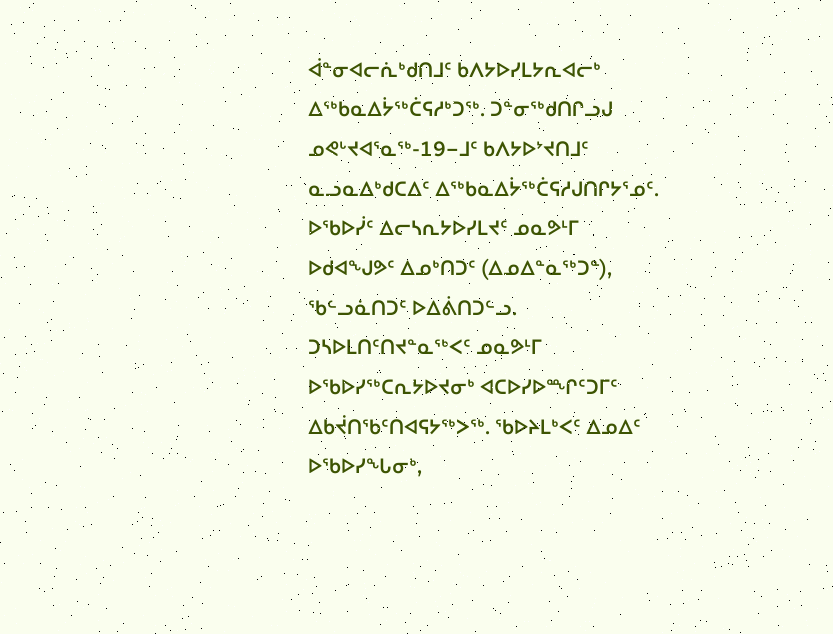ᐋᓐᓂᐊᓕᕇᒃᑯᑎᒧᑦ ᑲᐱᔭᐅᓯᒪᔭᕆᐊᓕᒃ ᐃᖅᑲᓇᐃᔮᖅᑖᕋᓱᒃᑐᖅ. ᑐᓐᓂᖅᑯᑎᒋᓗᒍ ᓄᕙᒡᔪᐊᕐᓇᖅ-19−ᒧᑦ ᑲᐱᔭᐅᔾᔪᑎᒧᑦ ᓇᓗᓇᐃᒃᑯᑕᐃᑦ ᐃᖅᑲᓇᐃᔮᖅᑖᕋᓱᒍᑎᒋᔭᕐᓄᑦ.
ᐅᖃᐅᓰᑦ ᐃᓕᓴᕆᔭᐅᓯᒪᔪᑦ ᓄᓇᕗᒻᒥ ᐅᑯᐊᖑᕗᑦ ᐃᓄᒃᑎᑐᑦ (ᐃᓄᐃᓐᓇᖅᑐᓐ), ᖃᓪᓗᓈᑎᑐᑦ ᐅᐃᕖᑎᑐᓪᓗ. ᑐᓴᐅᒪᑎᑦᑎᔪᓐᓇᖅᐸᑦ ᓄᓇᕗᒻᒥ ᐅᖃᐅᓯᖅᑕᕆᔭᐅᔪᓂᒃ ᐊᑕᐅᓯᐅᙱᑦᑐᒥᑦ ᐃᑲᔫᑎᖃᑦᑎᐊᕋᔭᖅᐳᖅ. ᖃᐅᔨᒪᒃᐸᑦ ᐃᓄᐃᑦ ᐅᖃᐅᓯᖓᓂᒃ,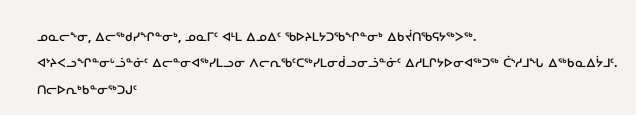ᓄᓇᓕᖕᓂ, ᐃᓕᖅᑯᓯᖏᓐᓂᒃ, ᓄᓇᒥᑦ ᐊᒻᒪ ᐃᓄᐃᑦ ᖃᐅᔨᒪᔭᑐᖃᖏᓐᓂᒃ ᐃᑲᔫᑎᖃᕋᔭᖅᐳᖅ.
ᐊᔾᔨᐸᓗᖏᓐᓂᒡᓘᓐᓃᑦ ᐃᓕᓐᓂᐊᖅᓯᒪᓗᓂ ᐱᓕᕆᖃᑦᑕᖅᓯᒪᓂᑰᓗᓂᓘᓐᓃᑦ ᐃᓱᒪᒋᔭᐅᓂᐊᖅᑐᖅ ᑖᔅᓱᒧᖓ ᐃᖅᑲᓇᐃᔮᒧᑦ. ᑎᓕᐅᕆᒃᑲᓐᓂᖅᑐᒍᑦ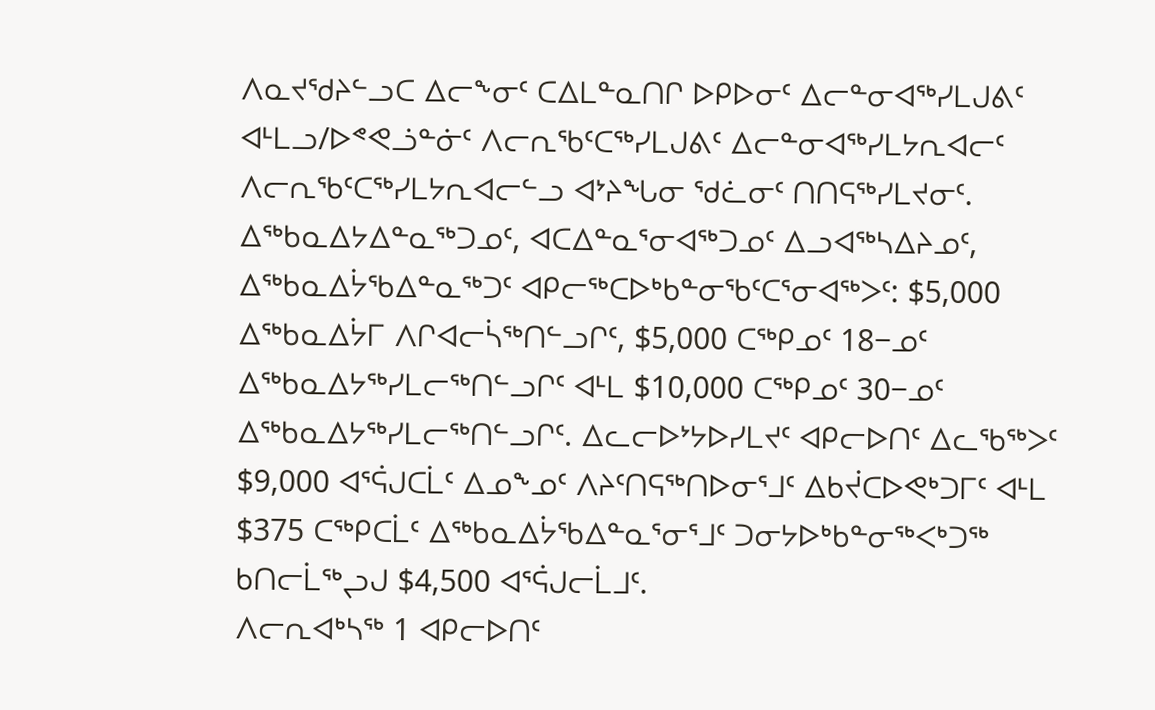ᐱᓇᔪᖁᔨᓪᓗᑕ ᐃᓕᖕᓂᑦ ᑕᐃᒪᓐᓇᑎᒋ ᐅᑭᐅᓂᑦ ᐃᓕᓐᓂᐊᖅᓯᒪᒍᕕᑦ ᐊᒻᒪᓗ/ᐅᕝᕙᓘᓐᓃᑦ ᐱᓕᕆᖃᑦᑕᖅᓯᒪᒍᕕᑦ ᐃᓕᓐᓂᐊᖅᓯᒪᔭᕆᐊᓕᑦ ᐱᓕᕆᖃᑦᑕᖅᓯᒪᔭᕆᐊᓕᓪᓗ ᐊᔾᔨᖓᓂ ᖁᓛᓂᑦ ᑎᑎᕋᖅᓯᒪᔪᓂᑦ.
ᐃᖅᑲᓇᐃᔭᐃᓐᓇᖅᑐᓄᑦ, ᐊᑕᐃᓐᓇᕐᓂᐊᖅᑐᓄᑦ ᐃᓗᐊᖅᓴᐃᔨᓄᑦ, ᐃᖅᑲᓇᐃᔮᖃᐃᓐᓇᖅᑐᑦ ᐊᑭᓕᖅᑕᐅᒃᑲᓐᓂᖃᑦᑕᕐᓂᐊᖅᐳᑦ: $5,000 ᐃᖅᑲᓇᐃᔮᒥ ᐱᒋᐊᓕᓵᖅᑎᓪᓗᒋᑦ, $5,000 ᑕᖅᑭᓄᑦ 18−ᓄᑦ ᐃᖅᑲᓇᐃᔭᖅᓯᒪᓕᖅᑎᓪᓗᒋᑦ ᐊᒻᒪ $10,000 ᑕᖅᑭᓄᑦ 30−ᓄᑦ ᐃᖅᑲᓇᐃᔭᖅᓯᒪᓕᖅᑎᓪᓗᒋᑦ. ᐃᓚᓕᐅᔾᔭᐅᓯᒪᔪᑦ ᐊᑭᓕᐅᑎᑦ ᐃᓚᖃᖅᐳᑦ $9,000 ᐊᕐᕌᒍᑕᒫᑦ ᐃᓄᖕᓄᑦ ᐱᔨᑦᑎᕋᖅᑎᐅᓂᕐᒧᑦ ᐃᑲᔫᑕᐅᕙᒃᑐᒥᑦ ᐊᒻᒪ $375 ᑕᖅᑭᑕᒫᑦ ᐃᖅᑲᓇᐃᔮᖃᐃᓐᓇᕐᓂᕐᒧᑦ ᑐᓂᔭᐅᒃᑲᓐᓂᖅᐸᒃᑐᖅ ᑲᑎᓕᒫᖅᖢᒍ $4,500 ᐊᕐᕌᒍᓕᒫᒧᑦ.
ᐱᓕᕆᐊᒃᓴᖅ 1 ᐊᑭᓕᐅᑎᑦ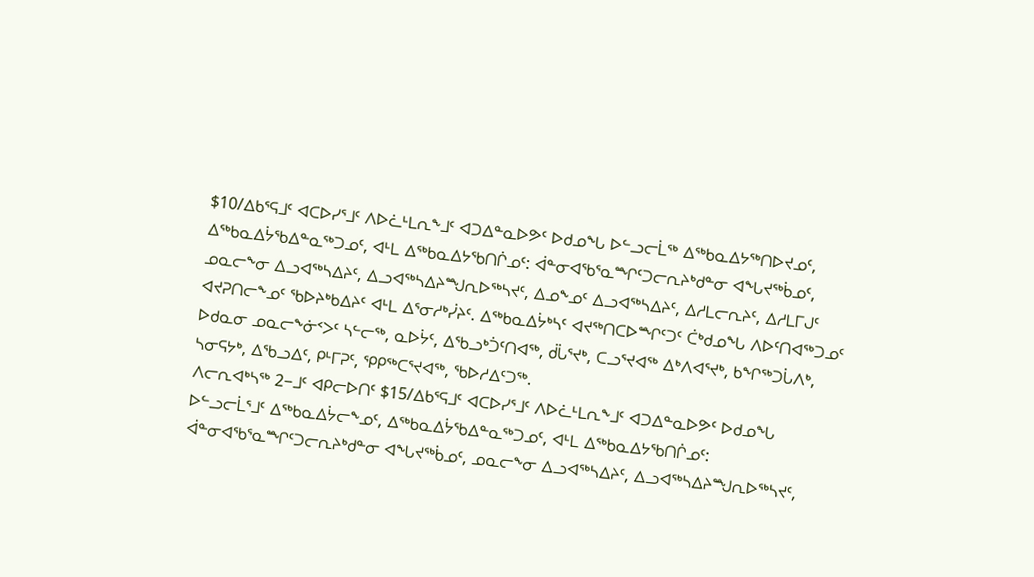$10/ᐃᑲᕐᕋᒧᑦ ᐊᑕᐅᓯᕐᒧᑦ ᐱᐅᓛᒻᒪᕆᖕᒧᑦ ᐊᑐᐃᓐᓇᐅᕗᑦ ᐅᑯᓄᖓ ᐅᓪᓗᓕᒫᖅ ᐃᖅᑲᓇᐃᔭᖅᑎᐅᔪᓄᑦ, ᐃᖅᑲᓇᐃᔮᖃᐃᓐᓇᖅᑐᓄᑦ, ᐊᒻᒪ ᐃᖅᑲᓇᐃᔭᖃᑎᒌᓄᑦ: ᐋᓐᓂᐊᖃᕐᓇᙱᑦᑐᓕᕆᔨᒃᑯᓐᓂ ᐊᖓᔪᖅᑳᓄᑦ, ᓄᓇᓕᖕᓂ ᐃᓗᐊᖅᓴᐃᔨᑦ, ᐃᓗᐊᖅᓴᐃᔨᙳᕆᐅᖅᓴᔪᑦ, ᐃᓄᖕᓄᑦ ᐃᓗᐊᖅᓴᐃᔨᑦ, ᐃᓱᒪᓕᕆᔨᑦ, ᐃᓱᒪᒥᒍᑦ ᐊᔪᕈᑎᓕᖕᓄᑦ ᖃᐅᔨᒃᑲᐃᔨᑦ ᐊᒻᒪ ᐃᕐᓂᓱᒃᓰᔨᑦ. ᐃᖅᑲᓇᐃᔮᒃᓴᑦ ᐊᔪᖅᑎᑕᐅᙱᑦᑐᑦ ᑖᒃᑯᓄᖓ ᐱᐅᑦᑎᐊᖅᑐᓄᑦ ᐅᑯᓇᓂ ᓄᓇᓕᖕᓃᑉᐳᑦ ᓴᓪᓕᖅ, ᓇᐅᔮᑦ, ᐃᖃᓗᒃᑑᑦᑎᐊᖅ, ᑰᒑᕐᔪᒃ, ᑕᓗᕐᔪᐊᖅ ᐃᒃᐱᐊᕐᔪᒃ, ᑲᖏᖅᑐᒑᐱᒃ, ᓴᓂᕋᔭᒃ, ᐃᖃᓗᐃᑦ, ᑭᒻᒥᕈᑦ, ᕿᑭᖅᑕᕐᔪᐊᖅ, ᖃᐅᓱᐃᑦᑐᖅ.
ᐱᓕᕆᐊᒃᓴᖅ 2−ᒧᑦ ᐊᑭᓕᐅᑎᑦ $15/ᐃᑲᕐᕋᒧᑦ ᐊᑕᐅᓯᕐᒧᑦ ᐱᐅᓛᒻᒪᕆᖕᒧᑦ ᐊᑐᐃᓐᓇᐅᕗᑦ ᐅᑯᓄᖓ ᐅᓪᓗᓕᒫᕐᒧᑦ ᐃᖅᑲᓇᐃᔮᓕᖕᓄᑦ, ᐃᖅᑲᓇᐃᔮᖃᐃᓐᓇᖅᑐᓄᑦ, ᐊᒻᒪ ᐃᖅᑲᓇᐃᔭᖃᑎᒌᓄᑦ: ᐋᓐᓂᐊᖃᕐᓇᙱᑦᑐᓕᕆᔨᒃᑯᓐᓂ ᐊᖓᔪᖅᑳᓄᑦ, ᓄᓇᓕᖕᓂ ᐃᓗᐊᖅᓴᐃᔨᑦ, ᐃᓗᐊᖅᓴᐃᔨᙳᕆᐅᖅᓴᔪᑦ,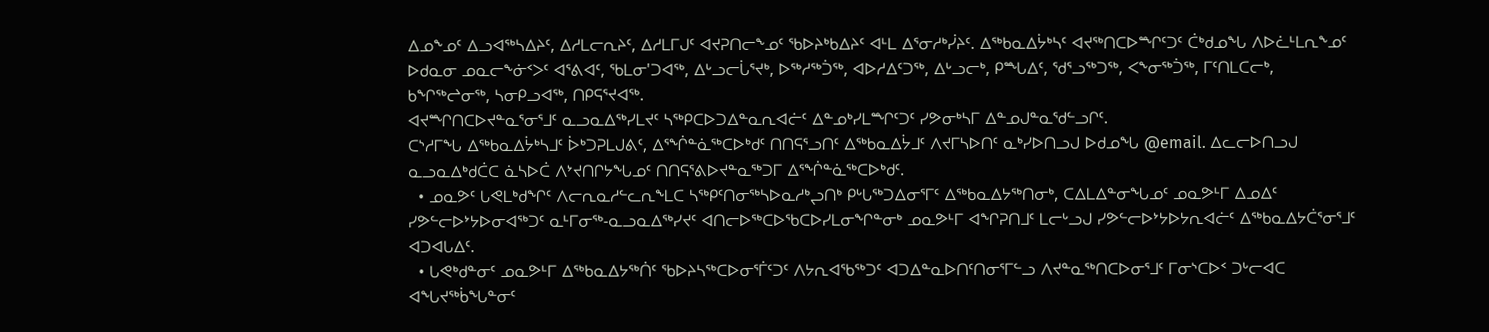ᐃᓄᖕᓄᑦ ᐃᓗᐊᖅᓴᐃᔨᑦ, ᐃᓱᒪᓕᕆᔨᑦ, ᐃᓱᒪᒥᒍᑦ ᐊᔪᕈᑎᓕᖕᓄᑦ ᖃᐅᔨᒃᑲᐃᔨᑦ ᐊᒻᒪ ᐃᕐᓂᓱᒃᓰᔨᑦ. ᐃᖅᑲᓇᐃᔮᒃᓴᑦ ᐊᔪᖅᑎᑕᐅᙱᑦᑐᑦ ᑖᒃᑯᓄᖓ ᐱᐅᓛᒻᒪᕆᖕᓄᑦ ᐅᑯᓇᓂ ᓄᓇᓕᖕᓃᑉᐳᑦ ᐊᕐᕕᐊᑦ, ᖃᒪᓂ'ᑐᐊᖅ, ᐃᒡᓗᓕᒑᕐᔪᒃ, ᐅᖅᓱᖅᑑᖅ, ᐊᐅᓱᐃᑦᑐᖅ, ᐃᒡᓗᓕᒃ, ᑭᙵᐃᑦ, ᖁᕐᓗᖅᑐᖅ, ᐸᖕᓂᖅᑑᖅ, ᒥᑦᑎᒪᑕᓕᒃ, ᑲᖏᖅᖠᓂᖅ, ᓴᓂᑭᓗᐊᖅ, ᑎᑭᕋᕐᔪᐊᖅ.
ᐊᔪᙱᑎᑕᐅᔪᓐᓇᕐᓂᕐᒧᑦ ᓇᓗᓇᐃᖅᓯᒪᔪᑦ ᓴᖅᑭᑕᐅᑐᐃᓐᓇᕆᐊᓖᑦ ᐃᓐᓄᒃᓯᒪᙱᑦᑐᑦ ᓯᕗᓂᒃᓴᒥ ᐃᓐᓄᒍᓐᓇᖁᓪᓗᒋᑦ.
ᑕᔅᓱᒥᖓ ᐃᖅᑲᓇᐃᔮᒃᓴᒧᑦ ᐆᒃᑐᕈᒪᒍᕕᑦ, ᐃᕐᖐᓐᓈᖅᑕᐅᒃᑯᑦ ᑎᑎᕋᕐᓗᑎᑦ ᐃᖅᑲᓇᐃᔮᒧᑦ ᐱᔪᒥᓴᐅᑎᑦ ᓇᒃᓯᐅᑎᓗᒍ ᐅᑯᓄᖓ @email. ᐃᓚᓕᐅᑎᓗᒍ ᓇᓗᓇᐃᒃᑯᑖᑕ ᓈᓴᐅᑖ ᐱᔾᔪᑎᒋᔭᖓᓄᑦ ᑎᑎᕋᕐᕕᐅᔪᓐᓇᖅᑐᒥ ᐃᕐᖐᓐᓈᖅᑕᐅᒃᑯᑦ.
  • ᓄᓇᕗᑦ ᒐᕙᒪᒃᑯᖏᑦ ᐱᓕᕆᓇᓱᓪᓚᕆᖕᒪᑕ ᓴᖅᑭᑦᑎᓂᖅᓴᐅᓇᓱᒃᖢᑎᒃ ᑭᒡᒐᖅᑐᐃᓂᕐᒥᑦ ᐃᖅᑲᓇᐃᔭᖅᑎᓂᒃ, ᑕᐃᒪᐃᓐᓂᖓᓄᑦ ᓄᓇᕗᒻᒥ ᐃᓄᐃᑦ ᓯᕗᓪᓕᐅᔾᔭᐅᓂᐊᖅᑐᑦ ᓇᒻᒥᓂᖅ-ᓇᓗᓇᐃᖅᓯᔪᑦ ᐊᑎᓕᐅᖅᑕᐅᖃᑕᐅᓯᒪᓂᖏᓐᓂᒃ ᓄᓇᕗᒻᒥ ᐊᖏᕈᑎᒧᑦ ᒪᓕᒡᓗᒍ ᓯᕗᓪᓕᐅᔾᔭᐅᔭᕆᐊᓖᑦ ᐃᖅᑲᓇᐃᔭᑖᕐᓂᕐᒧᑦ ᐊᑐᐊᒐᐃᑦ.
  • ᒐᕙᒃᑯᓐᓂᑦ ᓄᓇᕗᒻᒥ ᐃᖅᑲᓇᐃᔭᖅᑏᑦ ᖃᐅᔨᓴᖅᑕᐅᓂᕐᒦᑦᑐᑦ ᐱᔭᕆᐊᖃᖅᑐᑦ ᐊᑐᐃᓐᓇᐅᑎᑦᑎᓂᕐᒥᓪᓗ ᐱᔪᓐᓇᖅᑎᑕᐅᓂᕐᒧᑦ ᒥᓂᔅᑕᐅᑉ ᑐᒡᓕᐊᑕ ᐊᖓᔪᖅᑳᖓᓐᓂᑦ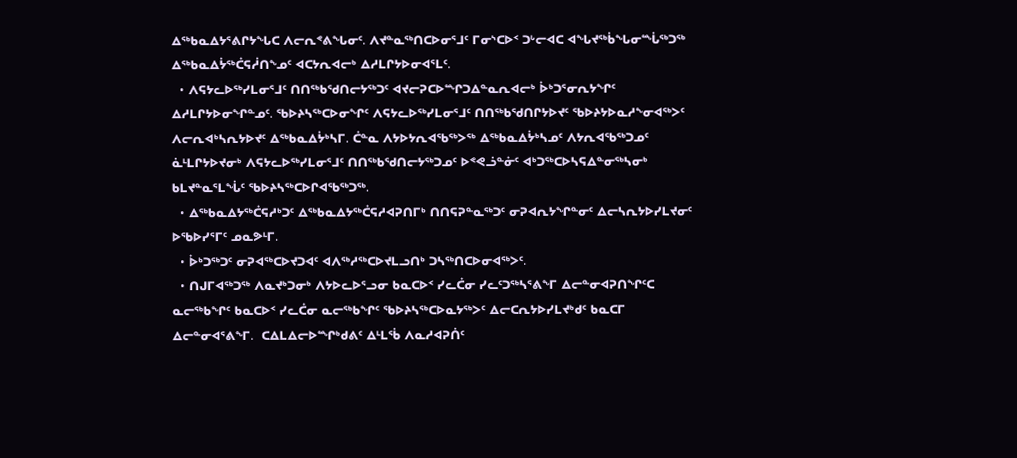ᐃᖅᑲᓇᐃᔭᕐᕕᒋᔭᖓᑕ ᐱᓕᕆᕝᕕᖓᓂᑦ. ᐱᔪᓐᓇᖅᑎᑕᐅᓂᕐᒧᑦ ᒥᓂᔅᑕᐅᑉ ᑐᒡᓕᐊᑕ ᐊᖓᔪᖅᑳᖓᓂᙶᖅᑐᖅ ᐃᖅᑲᓇᐃᔮᖅᑖᕋᓲᑎᖕᓄᑦ ᐊᑕᔭᕆᐊᓕᒃ ᐃᓱᒪᒋᔭᐅᓂᐊᕐᒪᑦ.
  • ᐱᕋᔭᓚᐅᖅᓯᒪᓂᕐᒧᑦ ᑎᑎᖅᑲᖁᑎᓕᔭᖅᑐᑦ ᐊᔪᓕᕈᑕᐅᙱᑐᐃᓐᓇᕆᐊᓕᒃ ᐆᒃᑐᕐᓂᕆᔭᖏᑦ ᐃᓱᒪᒋᔭᐅᓂᖏᓐᓄᑦ. ᖃᐅᔨᓴᖅᑕᐅᓂᖏᑦ ᐱᕋᔭᓚᐅᖅᓯᒪᓂᕐᒧᑦ ᑎᑎᖅᑲᖁᑎᒋᔭᐅᔪᑦ ᖃᐅᔨᔭᐅᓇᓱᖕᓂᐊᖅᐳᑦ ᐱᓕᕆᐊᒃᓴᕆᔭᐅᔪᑦ ᐃᖅᑲᓇᐃᔮᒃᓴᒥ. ᑖᓐᓇ ᐱᔭᐅᔭᕆᐊᖃᖅᐳᖅ ᐃᖅᑲᓇᐃᔮᒃᓴᓄᑦ ᐱᔭᕆᐊᖃᖅᑐᓄᑦ ᓈᒻᒪᒋᔭᐅᔪᓂᒃ ᐱᕋᔭᓚᐅᖅᓯᒪᓂᕐᒧᑦ ᑎᑎᖅᑲᖁᑎᓕᔭᖅᑐᓄᑦ ᐅᕝᕙᓘᓐᓃᑦ ᐊᒃᑐᖅᑕᐅᓴᕋᐃᓐᓂᖅᓴᓂᒃ ᑲᒪᔪᓐᓇᕐᒪᖔᑦ ᖃᐅᔨᓴᖅᑕᐅᒋᐊᖃᖅᑐᖅ.
  • ᐃᖅᑲᓇᐃᔭᖅᑖᕋᓱᒃᑐᑦ ᐃᖅᑲᓇᐃᔭᖅᑖᕋᓱᐊᕈᑎᒥᒃ ᑎᑎᕋᕈᓐᓇᖅᑐᑦ ᓂᕈᐊᕆᔭᖏᓐᓂᑦ ᐃᓕᓴᕆᔭᐅᓯᒪᔪᓂᑦ ᐅᖃᐅᓯᕐᒥᑦ ᓄᓇᕗᒻᒥ.
  • ᐆᒃᑐᖅᑐᑦ ᓂᕈᐊᖅᑕᐅᔪᑐᐊᑦ ᐊᐱᖅᓱᖅᑕᐅᔪᒪᓗᑎᒃ ᑐᓴᖅᑎᑕᐅᓂᐊᖅᐳᑦ.
  • ᑎᒍᒥᐊᖅᑐᖅ ᐱᓇᔪᒃᑐᓂᒃ ᐱᔭᐅᓚᐅᕐᓗᓂ ᑲᓇᑕᐅᑉ ᓯᓚᑖᓂ ᓯᓚᑦᑐᖅᓴᕐᕕᖕᒥ ᐃᓕᓐᓂᐊᕈᑎᖏᑦᑕ ᓇᓕᖅᑲᖏᑦ ᑲᓇᑕᐅᑉ ᓯᓚᑖᓂ ᓇᓕᖅᑲᖏᑦ ᖃᐅᔨᓴᖅᑕᐅᓇᔭᖅᐳᑦ ᐃᓕᑕᕆᔭᐅᓯᒪᔪᒃᑯᑦ ᑲᓇᑕᒥ ᐃᓕᓐᓂᐊᕐᕕᖕᒥ.  ᑕᐃᒪᐃᓕᐅᙱᒃᑯᕕᑦ ᐃᒻᒪᖄ ᐱᓇᓱᐊᕈᑏᑦ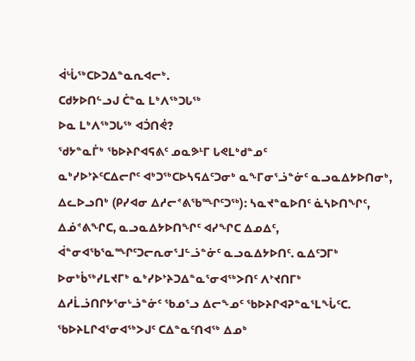ᐋᒡᒑᖅᑕᐅᑐᐃᓐᓇᕆᐊᓕᒃ.
ᑕᑯᔭᐅᑎᓪᓗᒍ ᑖᓐᓇ ᒪᒃᐱᖅᑐᒐᖅ
ᐅᓇ ᒪᒃᐱᖅᑐᒐᖅ ᐊᑑᑎᕚ?
ᖁᔭᓐᓇᒦᒃ ᖃᐅᔨᒋᐊᕋᕕᑦ ᓄᓇᕗᒻᒥ ᒐᕙᒪᒃᑯᓐᓄᑦ
ᓇᒃᓯᐅᔾᔨᑦᑕᐃᓕᒋᑦ ᐊᒃᑐᖅᑕᐅᓴᕋᐃᑦᑐᓂᒃ ᓇᖕᒥᓂᕐᓘᓐᓃᑦ ᓇᓗᓇᐃᔭᐅᑎᓂᒃ, ᐃᓚᐅᓗᑎᒃ (ᑭᓯᐊᓂ ᐃᓱᓕᕝᕕᖃᙱᑦᑐᖅ): ᓴᓇᔪᓐᓇᐅᑎᑦ ᓈᓴᐅᑎᖏᑦ, ᐃᓅᕝᕕᖏᑕ, ᓇᓗᓇᐃᔭᐅᑎᖏᑦ ᐊᓯᖏᑕ ᐃᓄᐃᑦ, ᐋᓐᓂᐊᖃᕐᓇᙱᑦᑐᓕᕆᓂᕐᒧᓪᓘᓐᓃᑦ ᓇᓗᓇᐃᔭᐅᑎᑦ. ᓇᐃᑦᑐᒥᒃ ᐅᓂᒃᑳᖅᓯᒪᔪᒥᒃ ᓇᒃᓯᐅᔾᔨᑐᐃᓐᓇᕐᓂᐊᖅᐳᑎᑦ ᐱᔾᔪᑎᒥᒃ ᐃᓱᒫᓘᑎᒋᔭᕐᓂᒡᓘᓐᓃᑦ ᖃᓄᕐᓗ ᐃᓕᖕᓄᑦ ᖃᐅᔨᒋᐊᕈᓐᓇᕐᒪᖔᑦᑕ. ᖃᐅᔨᒪᒋᐊᕐᓂᐊᖅᐳᒍᑦ ᑕᐃᓐᓇᑦᑎᐊᖅ ᐃᓄᒃ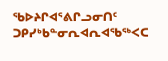ᖃᐅᔨᒋᐊᕐᕕᒋᓗᓂᑎᑦ ᑐᑭᓯᒃᑲᓐᓂᕆᐊᕆᐊᖃᖅᐸᑕ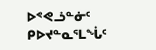ᐅᕝᕙᓘᓐᓃᑦ ᑭᐅᔪᓐᓇᕐᒪᖔᑦ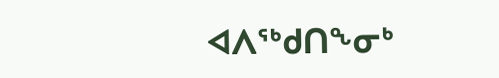ᐊᐱᖅᑯᑎᖕᓂᒃ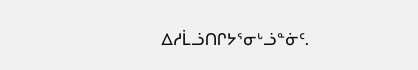ᐃᓱᒫᓘᑎᒋᔭᕐᓂᒡᓘᓐᓃᑦ.